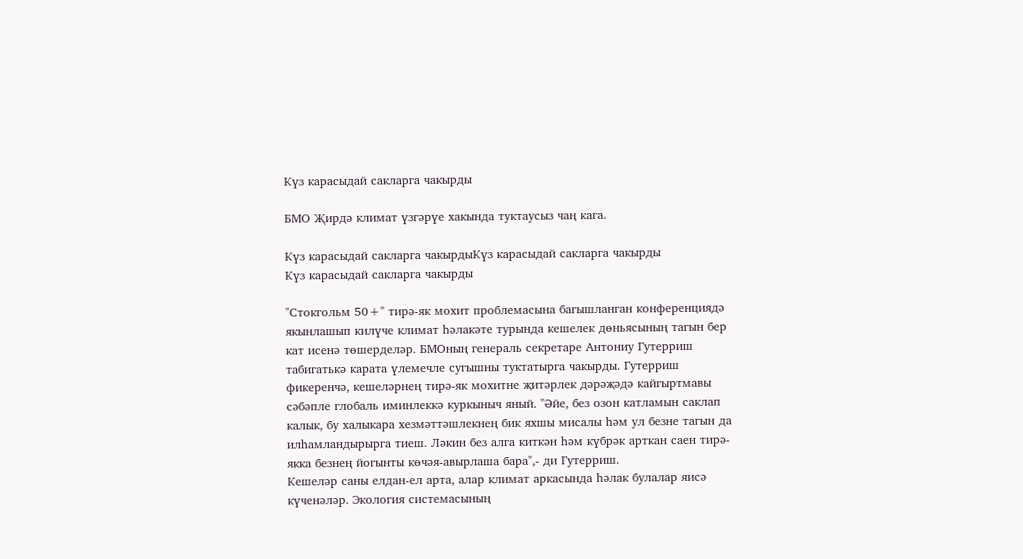Күз карасыдай сакларга чакырды

БМО Җирдә климат үзгәрүе хакында туктаусыз чаң кага.

Күз карасыдай сакларга чакырдыКүз карасыдай сакларга чакырды
Күз карасыдай сакларга чакырды

"Стокгольм 50+" тирә-як мохит проблемасына багышланган конференциядә якынлашып килүче климат һәлакәте турында кешелек дөньясының тагын бер кат исенә төшерделәр. БМОның генераль секретаре Антониу Гутерриш табигатькә карата үлемечле сугышны туктатырга чакырды. Гутерриш фикеренчә, кешеләрнең тирә-як мохитне җитәрлек дәрәҗәдә кайгыртмавы сәбәпле глобаль иминлеккә куркыныч яный. "Әйе, без озон катламын саклап калык, бу халыкара хезмәттәшлекнең бик яхшы мисалы һәм ул безне тагын да илһамландырырга тиеш. Ләкин без алга киткән һәм күбрәк арткан саен тирә-якка безнең йогынты көчәя-авырлаша бара",- ди Гутерриш.
Кешеләр саны елдан-ел арта, алар климат аркасында һәлак булалар яисә күченәләр. Экология системасының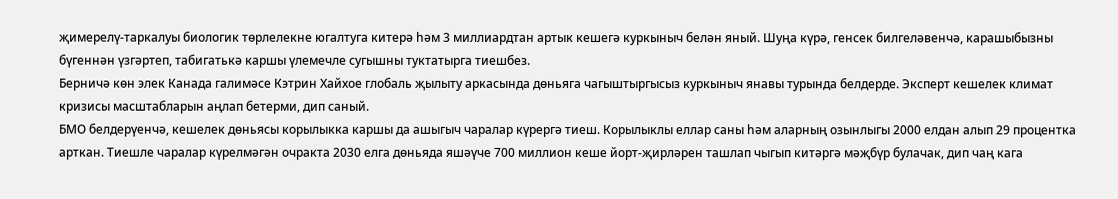җимерелү-таркалуы биологик төрлелекне югалтуга китерә һәм 3 миллиардтан артык кешегә куркыныч белән яный. Шуңа күрә, генсек билгеләвенчә, карашыбызны бүгеннән үзгәртеп, табигатькә каршы үлемечле сугышны туктатырга тиешбез.
Берничә көн элек Канада галимәсе Кэтрин Хайхое глобаль җылыту аркасында дөньяга чагыштыргысыз куркыныч янавы турында белдерде. Эксперт кешелек климат кризисы масштабларын аңлап бетерми, дип саный.
БМО белдерүенчә, кешелек дөньясы корылыкка каршы да ашыгыч чаралар күрергә тиеш. Корылыклы еллар саны һәм аларның озынлыгы 2000 елдан алып 29 процентка арткан. Тиешле чаралар күрелмәгән очракта 2030 елга дөньяда яшәүче 700 миллион кеше йорт-җирләрен ташлап чыгып китәргә мәҗбүр булачак, дип чаң кага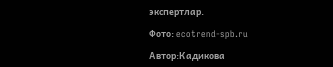экспертлар.

Фото: ecotrend-spb.ru

Автор:Кадикова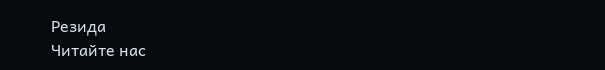Резида
Читайте нас